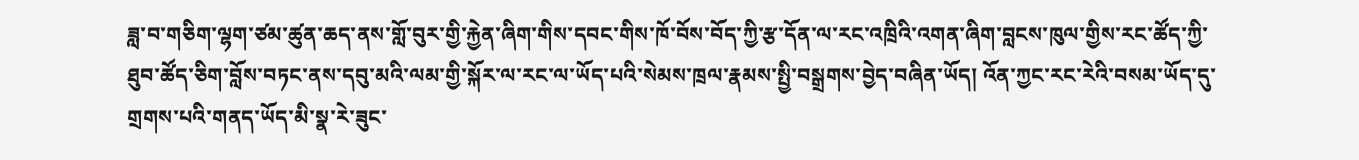ཟླ་བ་གཅིག་ལྷག་ཙམ་ཚུན་ཆད་ནས་གློ་བུར་གྱི་རྐྱེན་ཞིག་གིས་དབང་གིས་ཁོ་བོས་བོད་ཀྱི་རྩ་དོན་ལ་རང་འཁྲིའི་འགན་ཞིག་བླངས་ཁུལ་གྱིས་རང་ཚོད་ཀྱི་ཐུབ་ཚོད་ཅིག་བློས་བཏང་ནས་དབུ་མའི་ལམ་གྱི་སྐོར་ལ་རང་ལ་ཡོད་པའི་སེམས་ཁྲལ་རྣམས་སྤྱི་བསྒྲགས་བྱེད་བཞིན་ཡོད། འོན་ཀྱང་རང་རེའི་བསམ་ཡོད་དུ་གྲགས་པའི་གནད་ཡོད་མི་སྣ་རེ་ཟུང་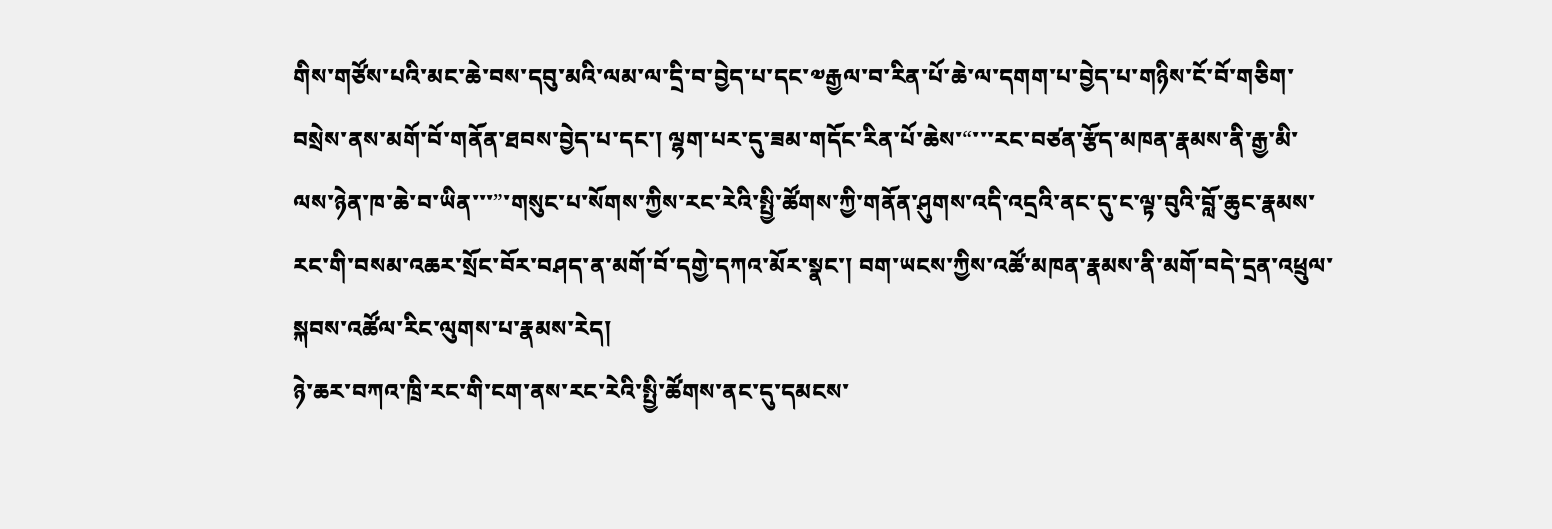གིས་གཙོས་པའི་མང་ཆེ་བས་དབུ་མའི་ལམ་ལ་དྲི་བ་བྱེད་པ་དང་༧རྒྱལ་བ་རིན་པོ་ཆེ་ལ་དགག་པ་བྱེད་པ་གཉིས་ངོ་བོ་གཅིག་བསྲེས་ནས་མགོ་བོ་གནོན་ཐབས་བྱེད་པ་དང་། ལྷག་པར་དུ་ཟམ་གདོང་རིན་པོ་ཆེས་“་་་རང་བཙན་རྩོད་མཁན་རྣམས་ནི་རྒྱ་མི་ལས་ཉེན་ཁ་ཆེ་བ་ཡིན་་་”་གསུང་པ་སོགས་ཀྱིས་རང་རེའི་སྤྱི་ཚོགས་ཀྱི་གནོན་ཤུགས་འདི་འདྲའི་ནང་དུ་ང་ལྟ་བུའི་བློ་ཆུང་རྣམས་རང་གི་བསམ་འཆར་སྲོང་བོར་བཤད་ན་མགོ་བོ་དགྱེ་དཀའ་མོར་སྣང་། བག་ཡངས་ཀྱིས་འཚོ་མཁན་རྣམས་ནི་མགོ་བདེ་དྲན་འཕྲུལ་སྐབས་འཚོལ་རིང་ལུགས་པ་རྣམས་རེད།
ཉེ་ཆར་བཀའ་ཁྲི་རང་གི་ངག་ནས་རང་རེའི་སྤྱི་ཚོགས་ནང་དུ་དམངས་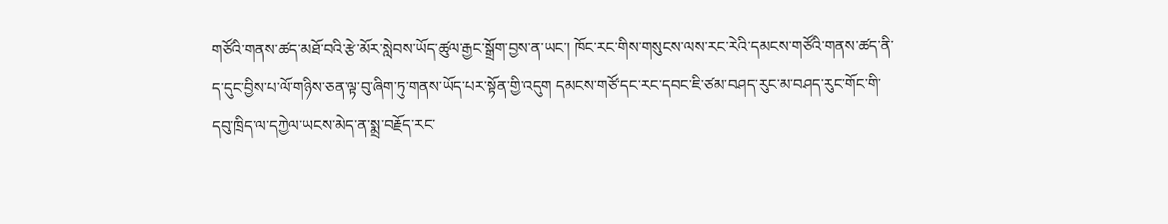གཙོའི་གནས་ཚད་མཐོ་བའི་རྩེ་མོར་སླེབས་ཡོད་ཚུལ་རྒྱང་སྒྲོག་བྱས་ན་ཡང་། ཁོང་རང་གིས་གསུངས་ལས་རང་རེའི་དམངས་གཙོའི་གནས་ཚད་ནི་ད་དུང་བྱིས་པ་ལོ་གཉིས་ཅན་ལྟ་བུ་ཞིག་ཏུ་གནས་ཡོད་པར་སྟོན་གྱི་འདུག དམངས་གཙོ་དང་རང་དབང་ཇི་ཙམ་བཤད་རུང་མ་བཤད་རུང་གོང་གི་དབུ་ཁྲིད་ལ་དཀྱེལ་ཡངས་མེད་ན་སྨྲ་བརྗོད་རང་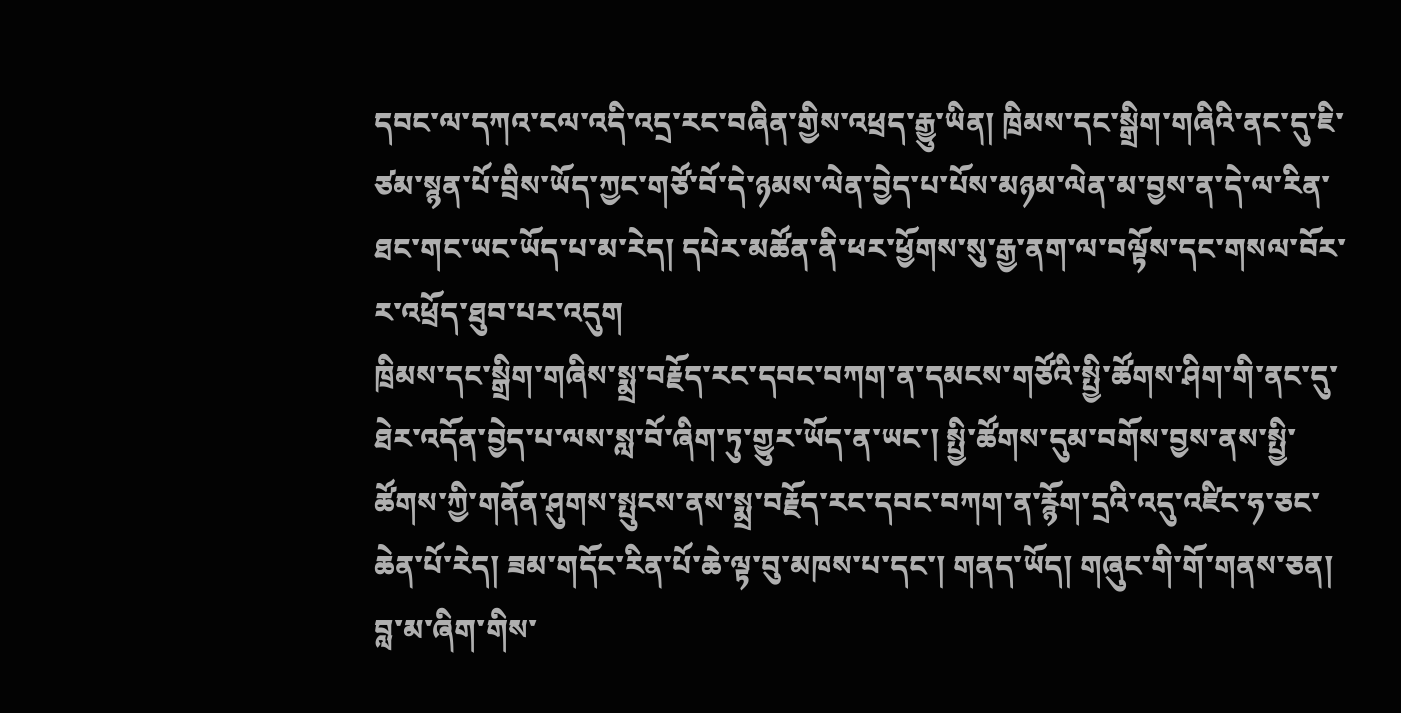དབང་ལ་དཀའ་ངལ་འདི་འདྲ་རང་བཞིན་གྱིས་འཕྲད་རྒྱུ་ཡིན། ཁྲིམས་དང་སྒྲིག་གཞིའི་ནང་དུ་ཇི་ཙམ་སྙན་པོ་བྲིས་ཡོད་ཀྱང་གཙོ་བོ་དེ་ཉམས་ལེན་བྱེད་པ་པོས་མཉམ་ལེན་མ་བྱས་ན་དེ་ལ་རིན་ཐང་གང་ཡང་ཡོད་པ་མ་རེད། དཔེར་མཚོན་ནི་ཕར་ཕྱོགས་སུ་རྒྱ་ནག་ལ་བལྟོས་དང་གསལ་བོར་ར་འཕྲོད་ཐུབ་པར་འདུག
ཁྲིམས་དང་སྒྲིག་གཞིས་སྨྲ་བརྗོད་རང་དབང་བཀག་ན་དམངས་གཙོའི་སྤྱི་ཚོགས་ཤིག་གི་ནང་དུ་ཐེར་འདོན་བྱེད་པ་ལས་སླ་བོ་ཞིག་ཏུ་གྱུར་ཡོད་ན་ཡང་། སྤྱི་ཚོགས་དུམ་བགོས་བྱས་ནས་སྤྱི་ཚོགས་ཀྱི་གནོན་ཤུགས་སྤུངས་ནས་སྨྲ་བརྗོད་རང་དབང་བཀག་ན་རྙོག་དྲའི་འདུ་འཛིང་ཧ་ཅང་ཆེན་པོ་རེད། ཟམ་གདོང་རིན་པོ་ཆེ་ལྟ་བུ་མཁས་པ་དང་། གནད་ཡོད། གཞུང་གི་གོ་གནས་ཅན། བླ་མ་ཞིག་གིས་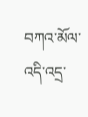བཀའ་མོལ་འདི་འདྲ་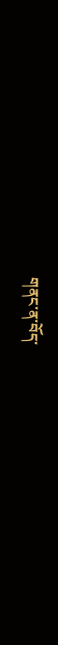གནང་ན་བོད་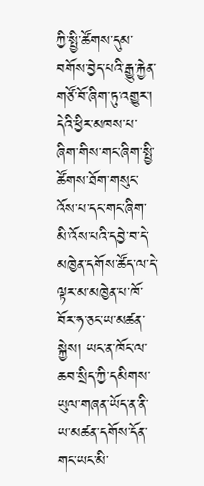ཀྱི་སྤྱི་ཚོགས་དུམ་བགོས་བྱེད་པའི་རྒྱུ་རྐྱེན་གཙོ་བོ་ཞིག་ཏུ་འགྱུར་། དེའི་ཕྱིར་མཁས་པ་ཞིག་གིས་གང་ཞིག་སྤྱི་ཚོགས་ཐོག་གསུང་འོས་པ་དང་གང་ཞིག་མི་འོས་པའི་དབྱེ་བ་དེ་མཁྱེན་དགོས་ཚོད་ལ་དེ་ལྟར་མ་མཁྱེན་པ་ཁོ་བོར་ཧ་ཅང་ཡ་མཚན་སྐྱེས། ཡང་ན་ཁོང་ལ་ཆབ་སྲིད་ཀྱི་དམིགས་ཡུལ་གཞན་ཡོད་ན་ནི་ཡ་མཚན་དགོས་དོན་གང་ཡང་མི་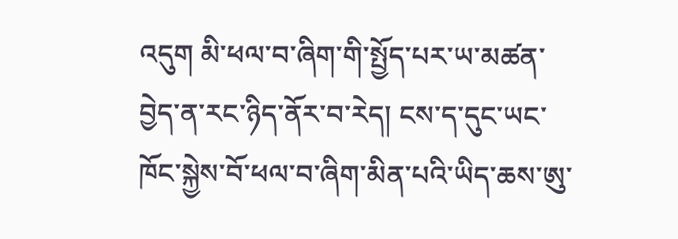འདུག མི་ཕལ་བ་ཞིག་གི་སྤྱོད་པར་ཡ་མཚན་བྱེད་ན་རང་ཉིད་ནོར་བ་རེད། ངས་ད་དུང་ཡང་ཁོང་སྐྱེས་བོ་ཕལ་བ་ཞིག་མིན་པའི་ཡིད་ཆས་ཨུ་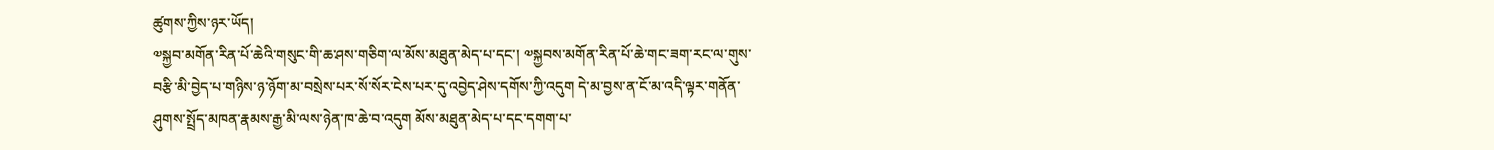ཚུགས་ཀྱིས་ཉར་ཡོད།
༧སྐྱབ་མགོན་རིན་པོ་ཆེའི་གསུང་གི་ཆ་ཤས་གཅིག་ལ་མོས་མཐུན་མེད་པ་དང་། ༧སྐྱབས་མགོན་རིན་པོ་ཆེ་གང་ཟག་རང་ལ་གུས་བརྩི་མི་བྱེད་པ་གཉིས་ཉ་ཉོག་མ་བསྲེས་པར་སོ་སོར་ངེས་པར་དུ་འབྱེད་ཤེས་དགོས་ཀྱི་འདུག དེ་མ་བྱས་ན་ངོ་མ་འདི་ལྟར་གནོན་ཤུགས་སྤྲོད་མཁན་རྣམས་རྒྱ་མི་ལས་ཉེན་ཁ་ཆེ་བ་འདུག མོས་མཐུན་མེད་པ་དང་དགག་པ་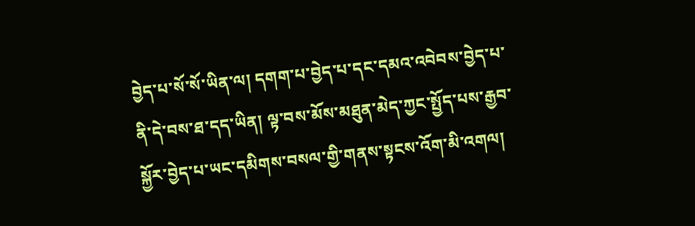བྱེད་པ་སོ་སོ་ཡིན་ལ། དགག་པ་བྱེད་པ་དང་དམའ་འབེབས་བྱེད་པ་ནི་དེ་བས་ཐ་དད་ཡིན། ལྟ་བས་མོས་མཐུན་མེད་ཀྱང་སྤྱོད་པས་རྒྱབ་སྐྱོར་བྱེད་པ་ཡང་དམིགས་བསལ་གྱི་གནས་སྟངས་འོག་མི་འགལ།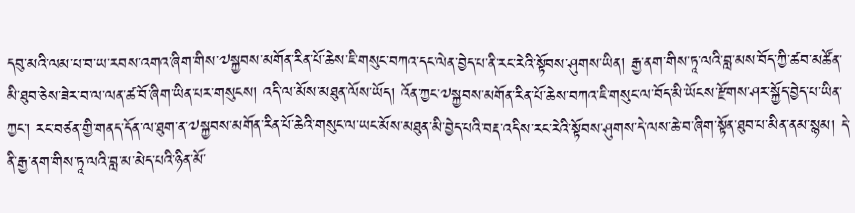དབུ་མའི་ལམ་པ་བ་ཡ་རབས་འགའ་ཞིག་གིས་༧སྐྱབས་མགོན་རིན་པོ་ཆེས་ཇི་གསུང་བཀའ་དང་ལེན་བྱེད་པ་ནི་རང་རེའི་སྟོབས་ཤུགས་ཡིན། རྒྱ་ནག་གིས་ཏཱ་ལའི་བླ་མས་བོད་ཀྱི་ཚབ་མཚོན་མི་ཐུབ་ཅེས་ཟེར་བ་ལ་ལན་ཚ་བོ་ཞིག་ཡིན་པར་གསུངས། འདི་ལ་མོས་མཐུན་ལོས་ཡོད། འོན་ཀྱང་༧སྐྱབས་མགོན་རིན་པོ་ཆེས་བཀའ་ཇི་གསུང་ལ་བོད་མི་ཡོངས་རྫོགས་ཤར་སྐྱོད་བྱེད་པ་ཡིན་ཀྱང་། རང་བཙན་གྱི་གནད་དོན་ལ་ཐུག་ན་༧སྐྱབས་མགོན་རིན་པོ་ཆེའི་གསུང་ལ་ཡང་མོས་མཐུན་མི་བྱེད་པའི་བརྡ་འདིས་རང་རེའི་སྟོབས་ཤུགས་དེ་ལས་ཆེ་བ་ཞིག་སྟོན་ཐུབ་པ་མིན་ནམ་སྙམ། དེ་ནི་རྒྱ་ནག་གིས་ཏཱ་ལའི་བླ་མ་མེད་པའི་ཉིན་མོ་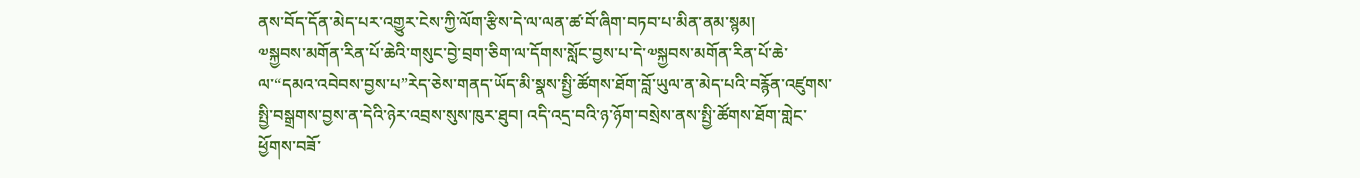ནས་བོད་དོན་མེད་པར་འགྱུར་ངེས་ཀྱི་ལོག་རྩིས་དེ་ལ་ལན་ཚ་བོ་ཞིག་བཏབ་པ་མིན་ནམ་སྙམ།
༧སྐྱབས་མགོན་རིན་པོ་ཆེའི་གསུང་བྱེ་བྲག་ཅིག་ལ་དོགས་སློང་བྱས་པ་དེ་༧སྐྱབས་མགོན་རིན་པོ་ཆེ་ལ་“དམའ་འབེབས་བྱས་པ”རེད་ཅེས་གནད་ཡོད་མི་སྣས་སྤྱི་ཚོགས་ཐོག་བློ་ཡུལ་ན་མེད་པའི་བརྙོན་འཛུགས་སྤྱི་བསྒྲགས་བྱས་ན་དེའི་ཉེར་འབྲས་སུས་ཁུར་ཐུབ། འདི་འདྲ་བའི་ཉ་ཉོག་བསྲེས་ནས་སྤྱི་ཚོགས་ཐོག་གླེང་ཕྱོགས་བཟོ་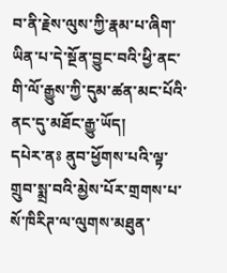བ་ནི་རྗེས་ལུས་ཀྱི་རྣམ་པ་ཞིག་ཡིན་པ་དེ་སྔོན་བྱུང་བའི་ཕྱི་ནང་གི་ལོ་རྒྱུས་ཀྱི་དུམ་ཚན་མང་པོའི་ནང་དུ་མཐོང་རྒྱུ་ཡོད།
དཔེར་ནཿ ནུབ་ཕྱོགས་པའི་ལྟ་གྲུབ་སྨྲ་བའི་མྱེས་པོར་གྲགས་པ་སོ་ཁིརིཊ་ལ་ལུགས་མཐུན་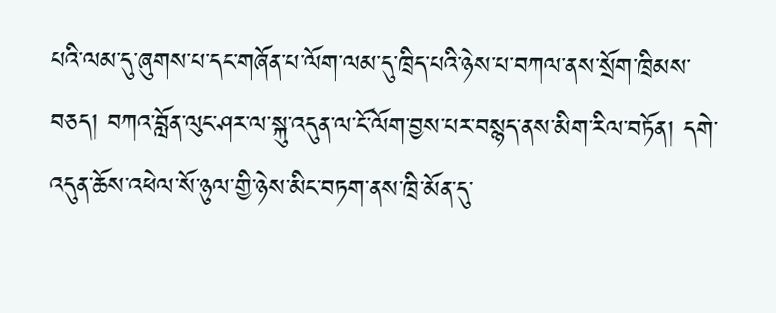པའི་ལམ་དུ་ཞུགས་པ་དང་གཞོན་པ་ལོག་ལམ་དུ་ཁྲིད་པའི་ཉེས་པ་བཀལ་ནས་སྲོག་ཁྲིམས་བཅད། བཀའ་བློན་ལུང་ཤར་ལ་སྐུ་འདུན་ལ་ངོ་ལོག་བྱས་པར་བསྙད་ནས་མིག་རིལ་བཏོན། དགེ་འདུན་ཆོས་འཕེལ་སོ་ཉུལ་གྱི་ཉེས་མིང་བཏག་ནས་ཁྲི་མོན་དུ་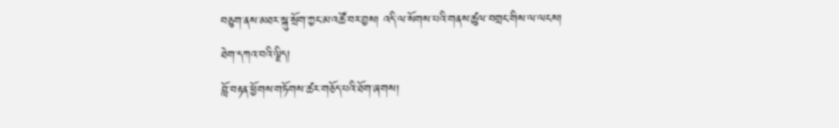བཅུག་ནས་མཐར་སྐུ་སྲོག་ཀྱང་མ་འཚོ་བར་བྱས། འདི་ལ་སོགས་པའི་གནས་ཚུལ་བགྲང་གིས་ལ་ལངས།
ཐེག་དཀའ་བའི་ལྗིད།
བློ་བརྟན་ཕྱོགས་གཏོགས་ཚར་གཅོད་པའི་ཐོག་ཞགས།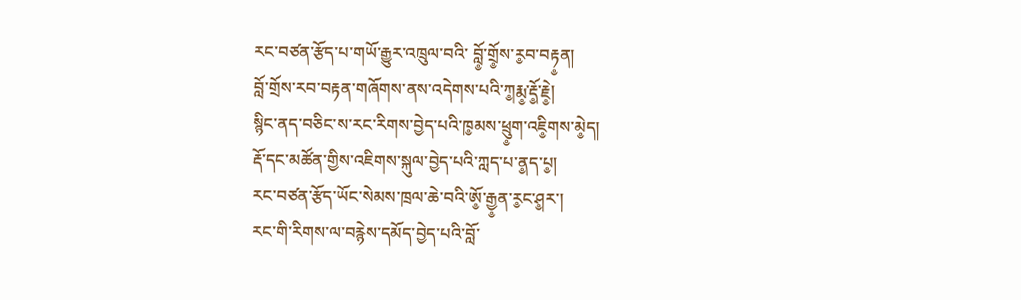རང་བཙན་རྩོད་པ་གཡོ་རྒྱུར་འཁྲུལ་བའི་ བློ༵་གྲོ༵ས་ར༵བ་བརྟ༵ན།
བློ་གྲོས་རབ་བརྟན་གཞོགས་ནས་འདེགས་པའི་ཀ༵རྨ༵་རྡོ༵་རྗེ༵།
སྙིང་ནད་བཅིང་ས་རང་རིགས་བྱེད་པའི་ཁ༵མས་ཕྲུ༵ག་འཇི༵གས་མེ༵ད།
རྡོ་དང་མཚོན་གྱིས་འཇིགས་སྐུལ་བྱེད་པའི་ཀླད་པ་ན༵ད་པ༵།
རང་བཙན་རྩོད་ཡོང་སེམས་ཁྲལ་ཆེ་བའི་ཨོ༵་རྒྱ༵ན་ར༵ང་ཤ༵ར་།
རང་གི་རིགས་ལ་བརྙེས་དམོད་བྱེད་པའི་བློ་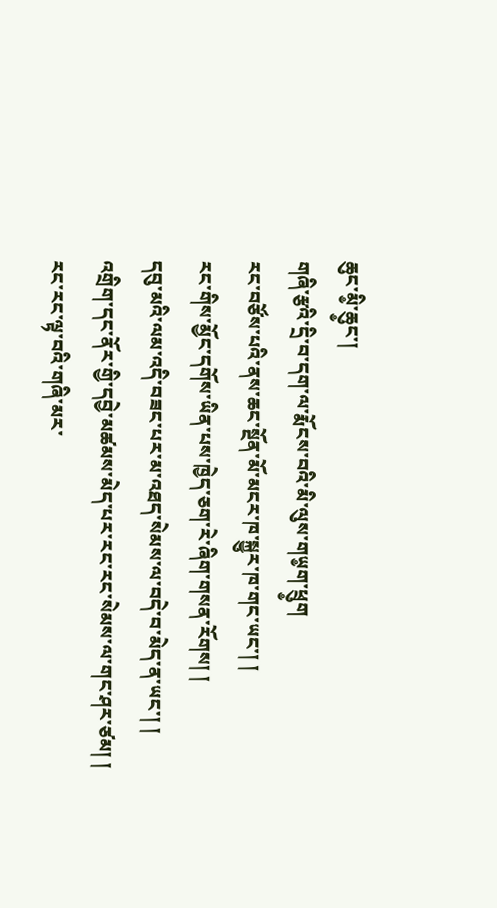ཆུང་མི༵་ཆུ༵ང་།
གཞི་རྩའི་དྲི་བ་དག་ལ་རྨོངས་བའི་མི་ལུས་གཡ༵ག་ཕྲུ༵ག
རང་བཙོས་པའི་ནས་ཆང་སྔོན་མོ་མངར་ཁ་སྐྱུར་ཁ་གང་ཡང་། །
རང་གིས་མྱོང་དགོས་ཡིན་པས་ཁྱེད་ཅག་རེ་ཞིག་གསན་རོགས། །
དབུ་མའི་ལམ་འདི་བཟང་པར་མ་འཐད་སེམས་ལ་བདེ་བ་མེད་ན་ཡང་། །
འགྲིག་དང་ནོར་གྱི་དབྱེ་མཚམས་མེད་པར་རང་རང་སེམས་ལ་གང་ཤར་ཙམ། །
རང་རང་ལྟ་བའི་གཞི་མར་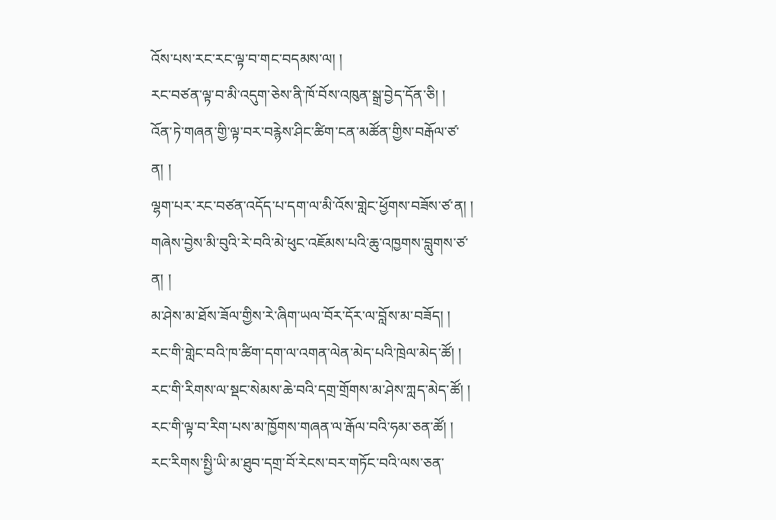འོས་པས་རང་རང་ལྟ་བ་གང་བདམས་ལ། །
རང་བཙན་ལྟ་བ་མི་འདུག་ཅེས་ནི་ཁོ་བོས་འཁུན་སྒྲ་བྱེད་དོན་ཅི། །
འོན་ཏེ་གཞན་གྱི་ལྟ་བར་བརྙེས་ཤིང་ཚིག་ངན་མཚོན་གྱིས་བརྒོལ་ཙ་ན། །
ལྷག་པར་རང་བཙན་འདོད་པ་དག་ལ་མི་འོས་གླེང་ཕྱོགས་བཟོས་ཙ་ན། །
གཞེས་བྱེས་མི་བུའི་རེ་བའི་མེ་ཕུང་འཇོམས་པའི་ཆུ་འཁྱགས་བླུགས་ཙ་ན། །
མ་ཤེས་མ་ཐོས་ཟོལ་གྱིས་རེ་ཞིག་ཡལ་བོར་དོར་ལ་བློས་མ་བཟོད། །
རང་གི་གླེང་བའི་ཁ་ཚིག་དག་ལ་འགན་ལེན་མེད་པའི་ཁྲེལ་མེད་ཚོ། །
རང་གི་རིགས་ལ་སྡང་སེམས་ཆེ་བའི་དགྲ་གྲོགས་མ་ཤེས་ཀླད་མེད་ཚོ། །
རང་གི་ལྟ་བ་རིག་པས་མ་ཁྱོགས་གཞན་ལ་རྒོལ་བའི་ཧམ་ཅན་ཚོ། །
རང་རིགས་སྤྱི་ཡི་མ་ཐུབ་དགྲ་བོ་རེངས་བར་གཏོང་བའི་ལས་ཅན་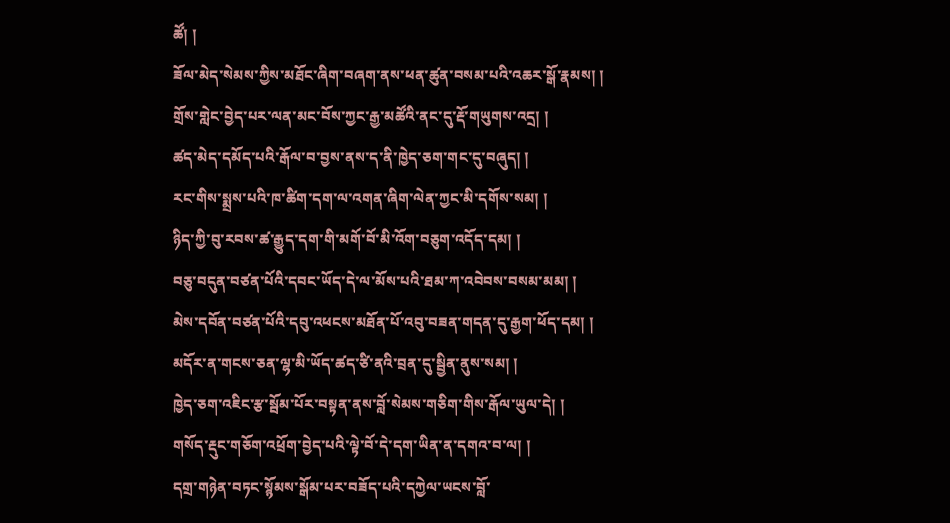ཚོ། །
ཟོལ་མེད་སེམས་ཀྱིས་མཐོང་ཞིག་བཞག་ནས་ཕན་ཚུན་བསམ་པའི་འཆར་སྒོ་རྣམས། །
གྲོས་གླེང་བྱེད་པར་ལན་མང་བོས་ཀྱང་རྒྱ་མཚོའི་ནང་དུ་རྡོ་གཡུགས་འདྲ། །
ཚད་མེད་དམོད་པའི་རྒོལ་བ་བྱས་ནས་ད་ནི་ཁྱེད་ཅག་གང་དུ་བཞུད། །
རང་གིས་སྨྲས་པའི་ཁ་ཚིག་དག་ལ་འགན་ཞིག་ལེན་ཀྱང་མི་དགོས་སམ། །
ཉིད་ཀྱི་བུ་རབས་ཚ་རྒྱུད་དག་གི་མགོ་བོ་མི་འོག་བཅུག་འདོད་དམ། །
བཅུ་བདུན་བཙན་པོའི་དབང་ཡོད་དེ་ལ་མོས་པའི་ཐམ་ཀ་འབེབས་བསམ་མམ། །
མེས་དབོན་བཙན་པོའི་དབུ་འཕངས་མཐོན་པོ་འབུ་བཟན་གདན་དུ་རྒྱག་ཕོད་དམ། །
མདོར་ན་གངས་ཅན་ལྷ་མི་ཡོད་ཚད་ཙི་ནའི་བྲན་དུ་སྦྱིན་ནུས་སམ། །
ཁྱེད་ཅག་འཇིང་རྩ་སྦོམ་པོར་བསྟན་ནས་བློ་སེམས་གཅིག་གིས་རྒོལ་ཡུལ་དེ། །
གསོད་རྡུང་གཅོག་འཕྲོག་བྱེད་པའི་ལྟེ་བོ་དེ་དག་ཡིན་ན་དགའ་བ་ལ། །
དགྲ་གཉེན་བཏང་སྙོམས་སྒོམ་པར་བཟོད་པའི་དཀྱེལ་ཡངས་བློ་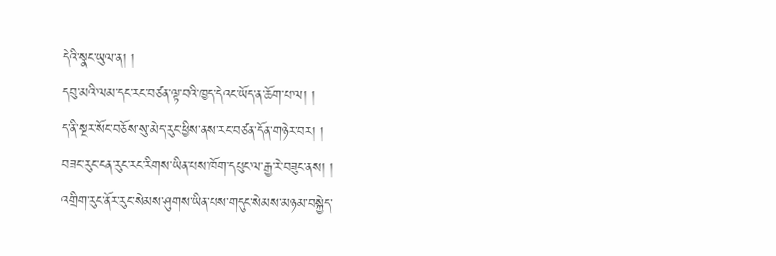དེའི་སྣང་ཡུལ་ན། །
དབུ་མའི་ལམ་དང་རང་བཙན་ལྟ་བའི་ཁྱད་དེའང་ཡོད་ན་ཆོག་པ་ལ། །
ད་ནི་སྔར་སོང་བཅོས་སུ་མེད་རུང་ཕྱིས་ནས་རང་བཙན་དོན་གཉེར་བར། །
བཟང་རུང་ངན་རུང་རང་རིགས་ཡིན་པས་ཁོག་དཔུང་ལ་རྒྱ་རེ་བཟུང་ནས། །
འགྲིག་རུང་ནོར་རུང་སེམས་ཤུགས་ཡིན་པས་གདུང་སེམས་མཉམ་བསྐྱེད་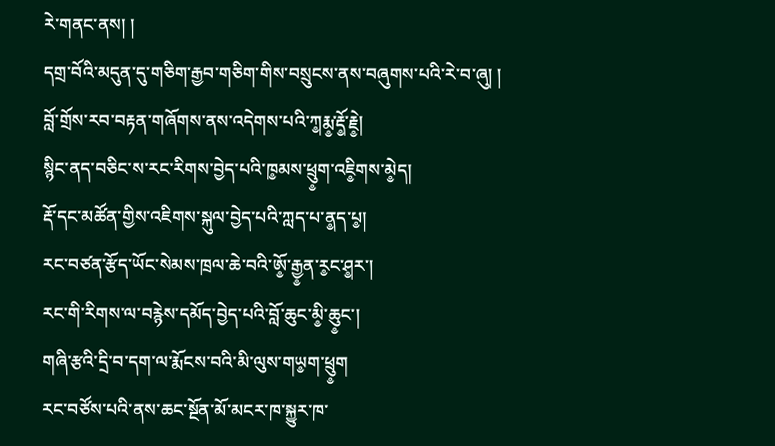རེ་གནང་ནས། །
དགྲ་བོའི་མདུན་དུ་གཅིག་རྒྱབ་གཅིག་གིས་བསྲུངས་ནས་བཞུགས་པའི་རེ་བ་ཞུ། །
བློ་གྲོས་རབ་བརྟན་གཞོགས་ནས་འདེགས་པའི་ཀ༵རྨ༵་རྡོ༵་རྗེ༵།
སྙིང་ནད་བཅིང་ས་རང་རིགས་བྱེད་པའི་ཁ༵མས་ཕྲུ༵ག་འཇི༵གས་མེ༵ད།
རྡོ་དང་མཚོན་གྱིས་འཇིགས་སྐུལ་བྱེད་པའི་ཀླད་པ་ན༵ད་པ༵།
རང་བཙན་རྩོད་ཡོང་སེམས་ཁྲལ་ཆེ་བའི་ཨོ༵་རྒྱ༵ན་ར༵ང་ཤ༵ར་།
རང་གི་རིགས་ལ་བརྙེས་དམོད་བྱེད་པའི་བློ་ཆུང་མི༵་ཆུ༵ང་།
གཞི་རྩའི་དྲི་བ་དག་ལ་རྨོངས་བའི་མི་ལུས་གཡ༵ག་ཕྲུ༵ག
རང་བཙོས་པའི་ནས་ཆང་སྔོན་མོ་མངར་ཁ་སྐྱུར་ཁ་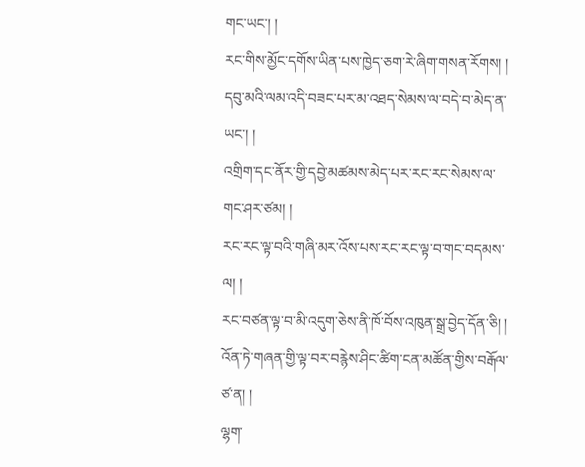གང་ཡང་། །
རང་གིས་མྱོང་དགོས་ཡིན་པས་ཁྱེད་ཅག་རེ་ཞིག་གསན་རོགས། །
དབུ་མའི་ལམ་འདི་བཟང་པར་མ་འཐད་སེམས་ལ་བདེ་བ་མེད་ན་ཡང་། །
འགྲིག་དང་ནོར་གྱི་དབྱེ་མཚམས་མེད་པར་རང་རང་སེམས་ལ་གང་ཤར་ཙམ། །
རང་རང་ལྟ་བའི་གཞི་མར་འོས་པས་རང་རང་ལྟ་བ་གང་བདམས་ལ། །
རང་བཙན་ལྟ་བ་མི་འདུག་ཅེས་ནི་ཁོ་བོས་འཁུན་སྒྲ་བྱེད་དོན་ཅི། །
འོན་ཏེ་གཞན་གྱི་ལྟ་བར་བརྙེས་ཤིང་ཚིག་ངན་མཚོན་གྱིས་བརྒོལ་ཙ་ན། །
ལྷག་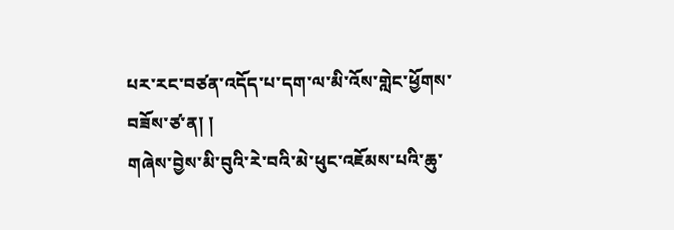པར་རང་བཙན་འདོད་པ་དག་ལ་མི་འོས་གླེང་ཕྱོགས་བཟོས་ཙ་ན། །
གཞེས་བྱེས་མི་བུའི་རེ་བའི་མེ་ཕུང་འཇོམས་པའི་ཆུ་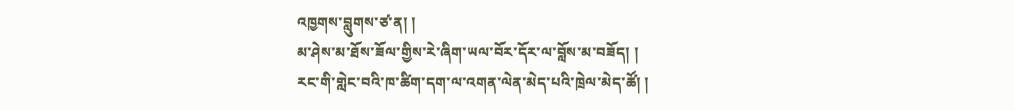འཁྱགས་བླུགས་ཙ་ན། །
མ་ཤེས་མ་ཐོས་ཟོལ་གྱིས་རེ་ཞིག་ཡལ་བོར་དོར་ལ་བློས་མ་བཟོད། །
རང་གི་གླེང་བའི་ཁ་ཚིག་དག་ལ་འགན་ལེན་མེད་པའི་ཁྲེལ་མེད་ཚོ། །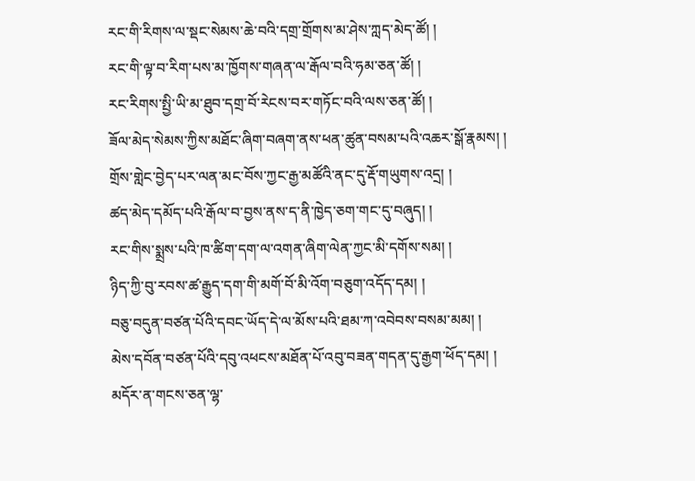རང་གི་རིགས་ལ་སྡང་སེམས་ཆེ་བའི་དགྲ་གྲོགས་མ་ཤེས་ཀླད་མེད་ཚོ། །
རང་གི་ལྟ་བ་རིག་པས་མ་ཁྱོགས་གཞན་ལ་རྒོལ་བའི་ཧམ་ཅན་ཚོ། །
རང་རིགས་སྤྱི་ཡི་མ་ཐུབ་དགྲ་བོ་རེངས་བར་གཏོང་བའི་ལས་ཅན་ཚོ། །
ཟོལ་མེད་སེམས་ཀྱིས་མཐོང་ཞིག་བཞག་ནས་ཕན་ཚུན་བསམ་པའི་འཆར་སྒོ་རྣམས། །
གྲོས་གླེང་བྱེད་པར་ལན་མང་བོས་ཀྱང་རྒྱ་མཚོའི་ནང་དུ་རྡོ་གཡུགས་འདྲ། །
ཚད་མེད་དམོད་པའི་རྒོལ་བ་བྱས་ནས་ད་ནི་ཁྱེད་ཅག་གང་དུ་བཞུད། །
རང་གིས་སྨྲས་པའི་ཁ་ཚིག་དག་ལ་འགན་ཞིག་ལེན་ཀྱང་མི་དགོས་སམ། །
ཉིད་ཀྱི་བུ་རབས་ཚ་རྒྱུད་དག་གི་མགོ་བོ་མི་འོག་བཅུག་འདོད་དམ། །
བཅུ་བདུན་བཙན་པོའི་དབང་ཡོད་དེ་ལ་མོས་པའི་ཐམ་ཀ་འབེབས་བསམ་མམ། །
མེས་དབོན་བཙན་པོའི་དབུ་འཕངས་མཐོན་པོ་འབུ་བཟན་གདན་དུ་རྒྱག་ཕོད་དམ། །
མདོར་ན་གངས་ཅན་ལྷ་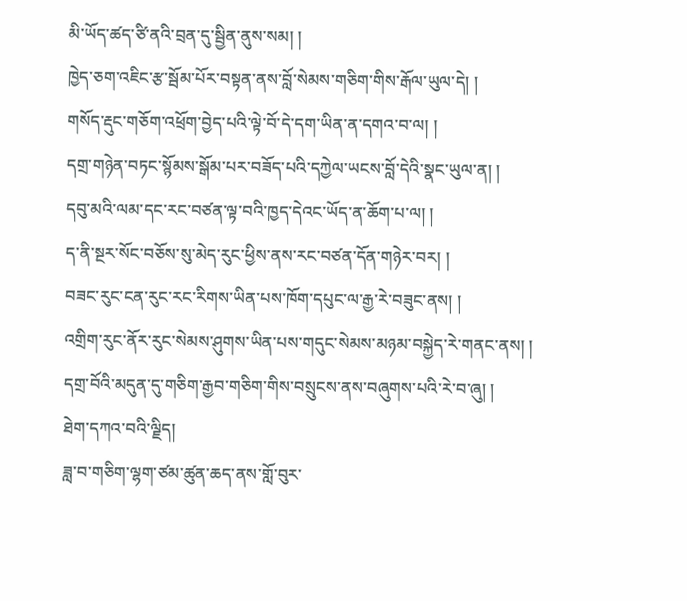མི་ཡོད་ཚད་ཙི་ནའི་བྲན་དུ་སྦྱིན་ནུས་སམ། །
ཁྱེད་ཅག་འཇིང་རྩ་སྦོམ་པོར་བསྟན་ནས་བློ་སེམས་གཅིག་གིས་རྒོལ་ཡུལ་དེ། །
གསོད་རྡུང་གཅོག་འཕྲོག་བྱེད་པའི་ལྟེ་བོ་དེ་དག་ཡིན་ན་དགའ་བ་ལ། །
དགྲ་གཉེན་བཏང་སྙོམས་སྒོམ་པར་བཟོད་པའི་དཀྱེལ་ཡངས་བློ་དེའི་སྣང་ཡུལ་ན། །
དབུ་མའི་ལམ་དང་རང་བཙན་ལྟ་བའི་ཁྱད་དེའང་ཡོད་ན་ཆོག་པ་ལ། །
ད་ནི་སྔར་སོང་བཅོས་སུ་མེད་རུང་ཕྱིས་ནས་རང་བཙན་དོན་གཉེར་བར། །
བཟང་རུང་ངན་རུང་རང་རིགས་ཡིན་པས་ཁོག་དཔུང་ལ་རྒྱ་རེ་བཟུང་ནས། །
འགྲིག་རུང་ནོར་རུང་སེམས་ཤུགས་ཡིན་པས་གདུང་སེམས་མཉམ་བསྐྱེད་རེ་གནང་ནས། །
དགྲ་བོའི་མདུན་དུ་གཅིག་རྒྱབ་གཅིག་གིས་བསྲུངས་ནས་བཞུགས་པའི་རེ་བ་ཞུ། །
ཐེག་དཀའ་བའི་ལྗིད།
ཟླ་བ་གཅིག་ལྷག་ཙམ་ཚུན་ཆད་ནས་གློ་བུར་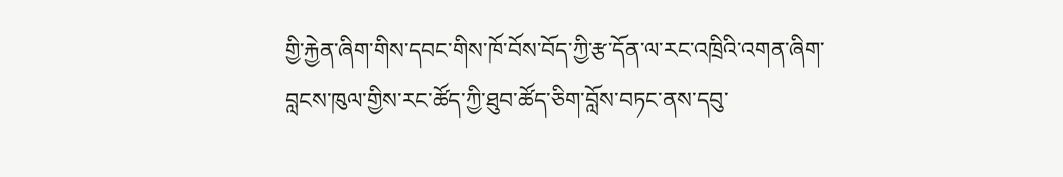གྱི་རྐྱེན་ཞིག་གིས་དབང་གིས་ཁོ་བོས་བོད་ཀྱི་རྩ་དོན་ལ་རང་འཁྲིའི་འགན་ཞིག་བླངས་ཁུལ་གྱིས་རང་ཚོད་ཀྱི་ཐུབ་ཚོད་ཅིག་བློས་བཏང་ནས་དབུ་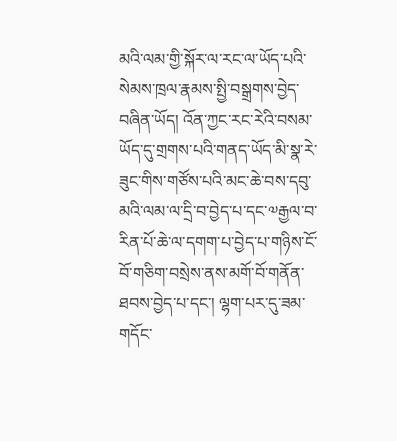མའི་ལམ་གྱི་སྐོར་ལ་རང་ལ་ཡོད་པའི་སེམས་ཁྲལ་རྣམས་སྤྱི་བསྒྲགས་བྱེད་བཞིན་ཡོད། འོན་ཀྱང་རང་རེའི་བསམ་ཡོད་དུ་གྲགས་པའི་གནད་ཡོད་མི་སྣ་རེ་ཟུང་གིས་གཙོས་པའི་མང་ཆེ་བས་དབུ་མའི་ལམ་ལ་དྲི་བ་བྱེད་པ་དང་༧རྒྱལ་བ་རིན་པོ་ཆེ་ལ་དགག་པ་བྱེད་པ་གཉིས་ངོ་བོ་གཅིག་བསྲེས་ནས་མགོ་བོ་གནོན་ཐབས་བྱེད་པ་དང་། ལྷག་པར་དུ་ཟམ་གདོང་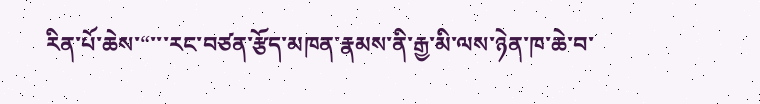རིན་པོ་ཆེས་“་་་རང་བཙན་རྩོད་མཁན་རྣམས་ནི་རྒྱ་མི་ལས་ཉེན་ཁ་ཆེ་བ་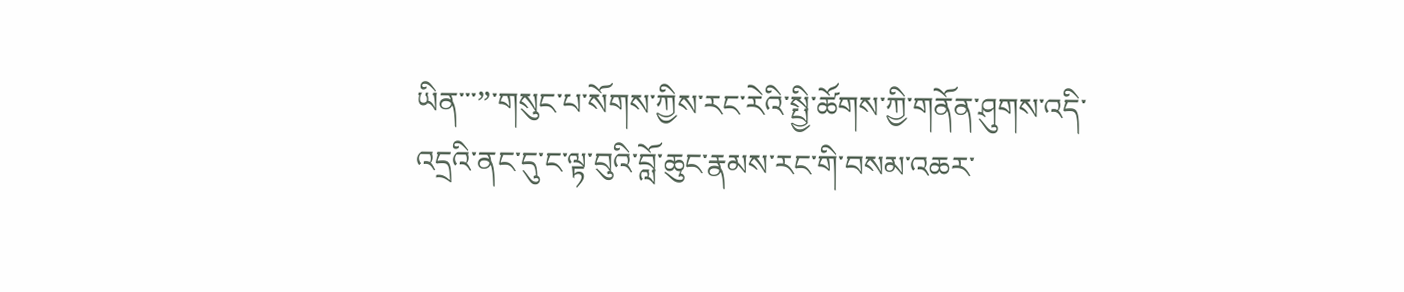ཡིན་་་”་གསུང་པ་སོགས་ཀྱིས་རང་རེའི་སྤྱི་ཚོགས་ཀྱི་གནོན་ཤུགས་འདི་འདྲའི་ནང་དུ་ང་ལྟ་བུའི་བློ་ཆུང་རྣམས་རང་གི་བསམ་འཆར་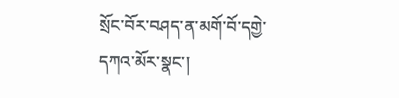སྲོང་བོར་བཤད་ན་མགོ་བོ་དགྱེ་དཀའ་མོར་སྣང་།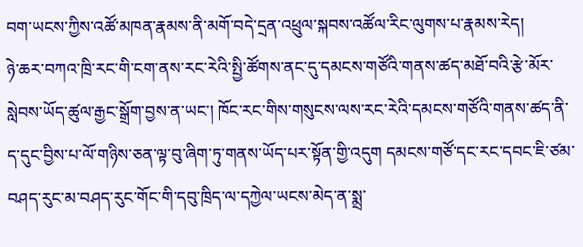བག་ཡངས་ཀྱིས་འཚོ་མཁན་རྣམས་ནི་མགོ་བདེ་དྲན་འཕྲུལ་སྐབས་འཚོལ་རིང་ལུགས་པ་རྣམས་རེད།
ཉེ་ཆར་བཀའ་ཁྲི་རང་གི་ངག་ནས་རང་རེའི་སྤྱི་ཚོགས་ནང་དུ་དམངས་གཙོའི་གནས་ཚད་མཐོ་བའི་རྩེ་མོར་སླེབས་ཡོད་ཚུལ་རྒྱང་སྒྲོག་བྱས་ན་ཡང་། ཁོང་རང་གིས་གསུངས་ལས་རང་རེའི་དམངས་གཙོའི་གནས་ཚད་ནི་ད་དུང་བྱིས་པ་ལོ་གཉིས་ཅན་ལྟ་བུ་ཞིག་ཏུ་གནས་ཡོད་པར་སྟོན་གྱི་འདུག དམངས་གཙོ་དང་རང་དབང་ཇི་ཙམ་བཤད་རུང་མ་བཤད་རུང་གོང་གི་དབུ་ཁྲིད་ལ་དཀྱེལ་ཡངས་མེད་ན་སྨྲ་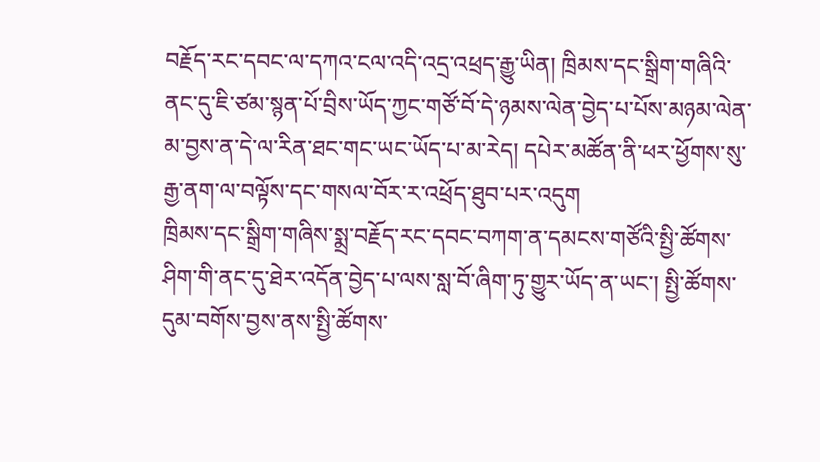བརྗོད་རང་དབང་ལ་དཀའ་ངལ་འདི་འདྲ་འཕྲད་རྒྱུ་ཡིན། ཁྲིམས་དང་སྒྲིག་གཞིའི་ནང་དུ་ཇི་ཙམ་སྙན་པོ་བྲིས་ཡོད་ཀྱང་གཙོ་བོ་དེ་ཉམས་ལེན་བྱེད་པ་པོས་མཉམ་ལེན་མ་བྱས་ན་དེ་ལ་རིན་ཐང་གང་ཡང་ཡོད་པ་མ་རེད། དཔེར་མཚོན་ནི་ཕར་ཕྱོགས་སུ་རྒྱ་ནག་ལ་བལྟོས་དང་གསལ་བོར་ར་འཕྲོད་ཐུབ་པར་འདུག
ཁྲིམས་དང་སྒྲིག་གཞིས་སྨྲ་བརྗོད་རང་དབང་བཀག་ན་དམངས་གཙོའི་སྤྱི་ཚོགས་ཤིག་གི་ནང་དུ་ཐེར་འདོན་བྱེད་པ་ལས་སླ་བོ་ཞིག་ཏུ་གྱུར་ཡོད་ན་ཡང་། སྤྱི་ཚོགས་དུམ་བགོས་བྱས་ནས་སྤྱི་ཚོགས་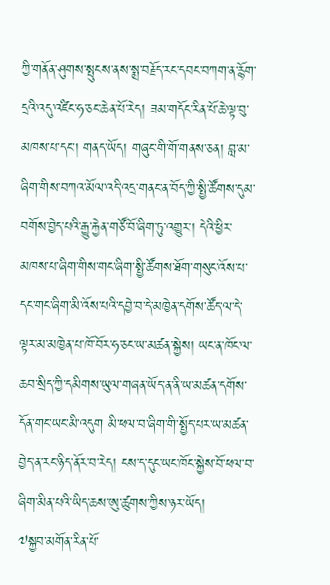ཀྱི་གནོན་ཤུགས་སྤུངས་ནས་སྨྲ་བརྗོད་རང་དབང་བཀག་ན་རྙོག་དྲའི་འདུ་འཛིང་ཧ་ཅང་ཆེན་པོ་རེད། ཟམ་གདོང་རིན་པོ་ཆེ་ལྟ་བུ་མཁས་པ་དང་། གནད་ཡོད། གཞུང་གི་གོ་གནས་ཅན། བླ་མ་ཞིག་གིས་བཀའ་མོལ་འདི་འདྲ་གནང་ན་བོད་ཀྱི་སྤྱི་ཚོགས་དུམ་བགོས་བྱེད་པའི་རྒྱུ་རྐྱེན་གཙོ་བོ་ཞིག་ཏུ་འགྱུར་། དེའི་ཕྱིར་མཁས་པ་ཞིག་གིས་གང་ཞིག་སྤྱི་ཚོགས་ཐོག་གསུང་འོས་པ་དང་གང་ཞིག་མི་འོས་པའི་དབྱེ་བ་དེ་མཁྱེན་དགོས་ཚོད་ལ་དེ་ལྟར་མ་མཁྱེན་པ་ཁོ་བོར་ཧ་ཅང་ཡ་མཚན་སྐྱེས། ཡང་ན་ཁོང་ལ་ཆབ་སྲིད་ཀྱི་དམིགས་ཡུལ་གཞན་ཡོད་ན་ནི་ཡ་མཚན་དགོས་དོན་གང་ཡང་མི་འདུག མི་ཕལ་བ་ཞིག་གི་སྤྱོད་པར་ཡ་མཚན་བྱེད་ན་རང་ཉིད་ནོར་བ་རེད། ངས་ད་དུང་ཡང་ཁོང་སྐྱེས་བོ་ཕལ་བ་ཞིག་མིན་པའི་ཡིད་ཆས་ཨུ་ཚུགས་ཀྱིས་ཉར་ཡོད།
༧སྐྱབ་མགོན་རིན་པོ་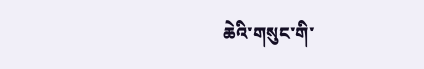ཆེའི་གསུང་གི་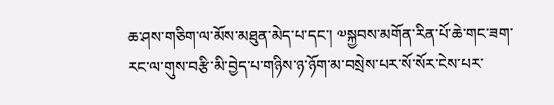ཆ་ཤས་གཅིག་ལ་མོས་མཐུན་མེད་པ་དང་། ༧སྐྱབས་མགོན་རིན་པོ་ཆེ་གང་ཟག་རང་ལ་གུས་བརྩི་མི་བྱེད་པ་གཉིས་ཉ་ཉོག་མ་བསྲེས་པར་སོ་སོར་ངེས་པར་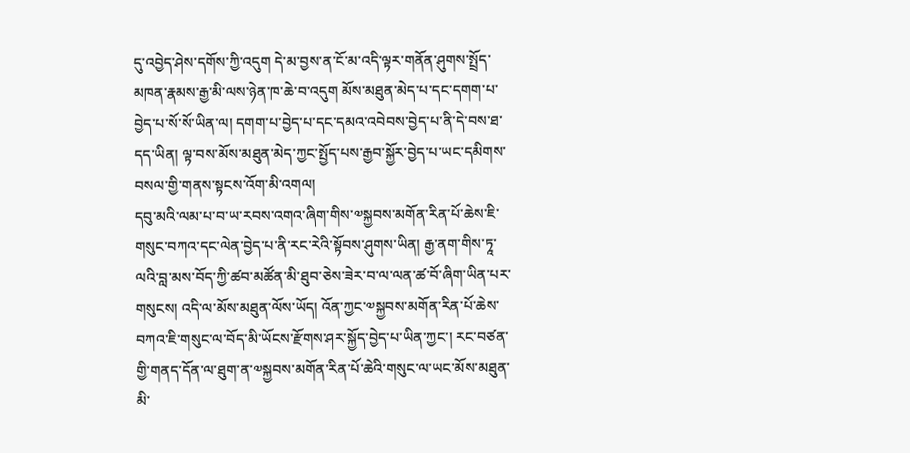དུ་འབྱེད་ཤེས་དགོས་ཀྱི་འདུག དེ་མ་བྱས་ན་ངོ་མ་འདི་ལྟར་གནོན་ཤུགས་སྤྲོད་མཁན་རྣམས་རྒྱ་མི་ལས་ཉེན་ཁ་ཆེ་བ་འདུག མོས་མཐུན་མེད་པ་དང་དགག་པ་བྱེད་པ་སོ་སོ་ཡིན་ལ། དགག་པ་བྱེད་པ་དང་དམའ་འབེབས་བྱེད་པ་ནི་དེ་བས་ཐ་དད་ཡིན། ལྟ་བས་མོས་མཐུན་མེད་ཀྱང་སྤྱོད་པས་རྒྱབ་སྐྱོར་བྱེད་པ་ཡང་དམིགས་བསལ་གྱི་གནས་སྟངས་འོག་མི་འགལ།
དབུ་མའི་ལམ་པ་བ་ཡ་རབས་འགའ་ཞིག་གིས་༧སྐྱབས་མགོན་རིན་པོ་ཆེས་ཇི་གསུང་བཀའ་དང་ལེན་བྱེད་པ་ནི་རང་རེའི་སྟོབས་ཤུགས་ཡིན། རྒྱ་ནག་གིས་ཏཱ་ལའི་བླ་མས་བོད་ཀྱི་ཚབ་མཚོན་མི་ཐུབ་ཅེས་ཟེར་བ་ལ་ལན་ཚ་བོ་ཞིག་ཡིན་པར་གསུངས། འདི་ལ་མོས་མཐུན་ལོས་ཡོད། འོན་ཀྱང་༧སྐྱབས་མགོན་རིན་པོ་ཆེས་བཀའ་ཇི་གསུང་ལ་བོད་མི་ཡོངས་རྫོགས་ཤར་སྐྱོད་བྱེད་པ་ཡིན་ཀྱང་། རང་བཙན་གྱི་གནད་དོན་ལ་ཐུག་ན་༧སྐྱབས་མགོན་རིན་པོ་ཆེའི་གསུང་ལ་ཡང་མོས་མཐུན་མི་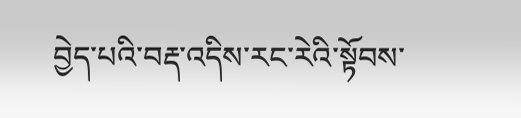བྱེད་པའི་བརྡ་འདིས་རང་རེའི་སྟོབས་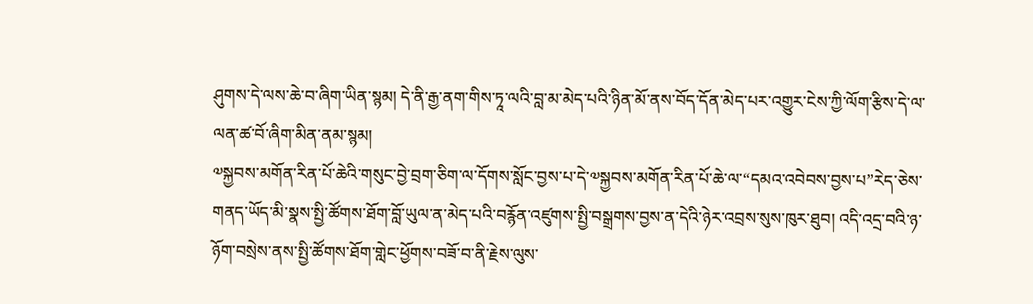ཤུགས་དེ་ལས་ཆེ་བ་ཞིག་ཡིན་སྙམ། དེ་ནི་རྒྱ་ནག་གིས་ཏཱ་ལའི་བླ་མ་མེད་པའི་ཉིན་མོ་ནས་བོད་དོན་མེད་པར་འགྱུར་ངེས་ཀྱི་ལོག་རྩིས་དེ་ལ་ལན་ཚ་བོ་ཞིག་མིན་ནམ་སྙམ།
༧སྐྱབས་མགོན་རིན་པོ་ཆེའི་གསུང་བྱེ་བྲག་ཅིག་ལ་དོགས་སློང་བྱས་པ་དེ་༧སྐྱབས་མགོན་རིན་པོ་ཆེ་ལ་“དམའ་འབེབས་བྱས་པ”རེད་ཅེས་གནད་ཡོད་མི་སྣས་སྤྱི་ཚོགས་ཐོག་བློ་ཡུལ་ན་མེད་པའི་བརྙོན་འཛུགས་སྤྱི་བསྒྲགས་བྱས་ན་དེའི་ཉེར་འབྲས་སུས་ཁུར་ཐུབ། འདི་འདྲ་བའི་ཉ་ཉོག་བསྲེས་ནས་སྤྱི་ཚོགས་ཐོག་གླེང་ཕྱོགས་བཟོ་བ་ནི་རྗེས་ལུས་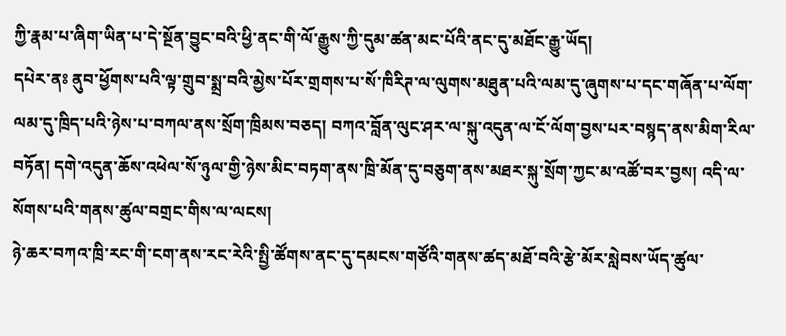ཀྱི་རྣམ་པ་ཞིག་ཡིན་པ་དེ་སྔོན་བྱུང་བའི་ཕྱི་ནང་གི་ལོ་རྒྱུས་ཀྱི་དུམ་ཚན་མང་པོའི་ནང་དུ་མཐོང་རྒྱུ་ཡོད།
དཔེར་ནཿ ནུབ་ཕྱོགས་པའི་ལྟ་གྲུབ་སྨྲ་བའི་མྱེས་པོར་གྲགས་པ་སོ་ཁིརིཊ་ལ་ལུགས་མཐུན་པའི་ལམ་དུ་ཞུགས་པ་དང་གཞོན་པ་ལོག་ལམ་དུ་ཁྲིད་པའི་ཉེས་པ་བཀལ་ནས་སྲོག་ཁྲིམས་བཅད། བཀའ་བློན་ལུང་ཤར་ལ་སྐུ་འདུན་ལ་ངོ་ལོག་བྱས་པར་བསྙད་ནས་མིག་རིལ་བཏོན། དགེ་འདུན་ཆོས་འཕེལ་སོ་ཉུལ་གྱི་ཉེས་མིང་བཏག་ནས་ཁྲི་མོན་དུ་བཅུག་ནས་མཐར་སྐུ་སྲོག་ཀྱང་མ་འཚོ་བར་བྱས། འདི་ལ་སོགས་པའི་གནས་ཚུལ་བགྲང་གིས་ལ་ལངས།
ཉེ་ཆར་བཀའ་ཁྲི་རང་གི་ངག་ནས་རང་རེའི་སྤྱི་ཚོགས་ནང་དུ་དམངས་གཙོའི་གནས་ཚད་མཐོ་བའི་རྩེ་མོར་སླེབས་ཡོད་ཚུལ་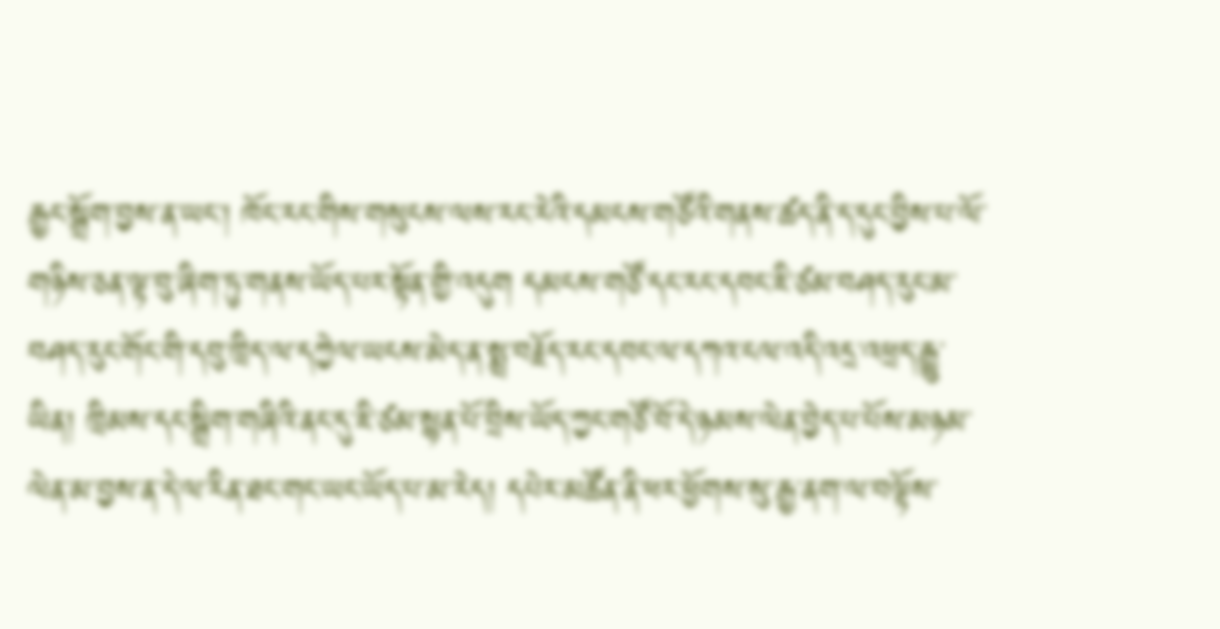རྒྱང་སྒྲོག་བྱས་ན་ཡང་། ཁོང་རང་གིས་གསུངས་ལས་རང་རེའི་དམངས་གཙོའི་གནས་ཚད་ནི་ད་དུང་བྱིས་པ་ལོ་གཉིས་ཅན་ལྟ་བུ་ཞིག་ཏུ་གནས་ཡོད་པར་སྟོན་གྱི་འདུག དམངས་གཙོ་དང་རང་དབང་ཇི་ཙམ་བཤད་རུང་མ་བཤད་རུང་གོང་གི་དབུ་ཁྲིད་ལ་དཀྱེལ་ཡངས་མེད་ན་སྨྲ་བརྗོད་རང་དབང་ལ་དཀའ་ངལ་འདི་འདྲ་འཕྲད་རྒྱུ་ཡིན། ཁྲིམས་དང་སྒྲིག་གཞིའི་ནང་དུ་ཇི་ཙམ་སྙན་པོ་བྲིས་ཡོད་ཀྱང་གཙོ་བོ་དེ་ཉམས་ལེན་བྱེད་པ་པོས་མཉམ་ལེན་མ་བྱས་ན་དེ་ལ་རིན་ཐང་གང་ཡང་ཡོད་པ་མ་རེད། དཔེར་མཚོན་ནི་ཕར་ཕྱོགས་སུ་རྒྱ་ནག་ལ་བལྟོས་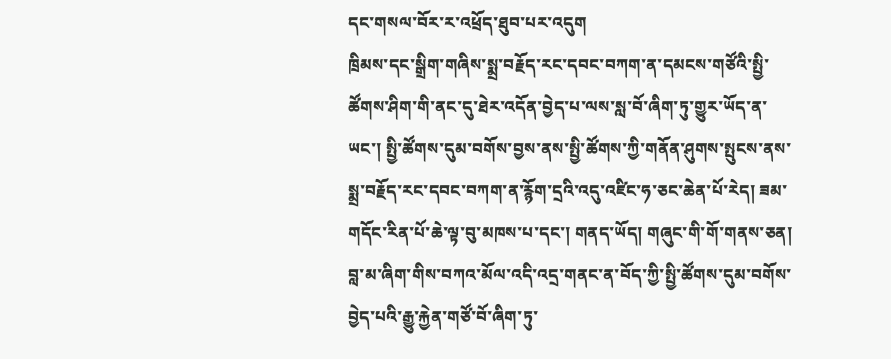དང་གསལ་བོར་ར་འཕྲོད་ཐུབ་པར་འདུག
ཁྲིམས་དང་སྒྲིག་གཞིས་སྨྲ་བརྗོད་རང་དབང་བཀག་ན་དམངས་གཙོའི་སྤྱི་ཚོགས་ཤིག་གི་ནང་དུ་ཐེར་འདོན་བྱེད་པ་ལས་སླ་བོ་ཞིག་ཏུ་གྱུར་ཡོད་ན་ཡང་། སྤྱི་ཚོགས་དུམ་བགོས་བྱས་ནས་སྤྱི་ཚོགས་ཀྱི་གནོན་ཤུགས་སྤུངས་ནས་སྨྲ་བརྗོད་རང་དབང་བཀག་ན་རྙོག་དྲའི་འདུ་འཛིང་ཧ་ཅང་ཆེན་པོ་རེད། ཟམ་གདོང་རིན་པོ་ཆེ་ལྟ་བུ་མཁས་པ་དང་། གནད་ཡོད། གཞུང་གི་གོ་གནས་ཅན། བླ་མ་ཞིག་གིས་བཀའ་མོལ་འདི་འདྲ་གནང་ན་བོད་ཀྱི་སྤྱི་ཚོགས་དུམ་བགོས་བྱེད་པའི་རྒྱུ་རྐྱེན་གཙོ་བོ་ཞིག་ཏུ་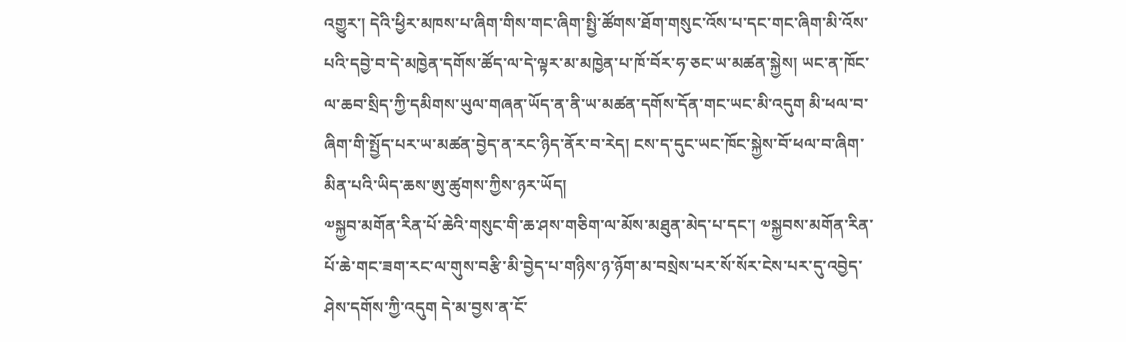འགྱུར་། དེའི་ཕྱིར་མཁས་པ་ཞིག་གིས་གང་ཞིག་སྤྱི་ཚོགས་ཐོག་གསུང་འོས་པ་དང་གང་ཞིག་མི་འོས་པའི་དབྱེ་བ་དེ་མཁྱེན་དགོས་ཚོད་ལ་དེ་ལྟར་མ་མཁྱེན་པ་ཁོ་བོར་ཧ་ཅང་ཡ་མཚན་སྐྱེས། ཡང་ན་ཁོང་ལ་ཆབ་སྲིད་ཀྱི་དམིགས་ཡུལ་གཞན་ཡོད་ན་ནི་ཡ་མཚན་དགོས་དོན་གང་ཡང་མི་འདུག མི་ཕལ་བ་ཞིག་གི་སྤྱོད་པར་ཡ་མཚན་བྱེད་ན་རང་ཉིད་ནོར་བ་རེད། ངས་ད་དུང་ཡང་ཁོང་སྐྱེས་བོ་ཕལ་བ་ཞིག་མིན་པའི་ཡིད་ཆས་ཨུ་ཚུགས་ཀྱིས་ཉར་ཡོད།
༧སྐྱབ་མགོན་རིན་པོ་ཆེའི་གསུང་གི་ཆ་ཤས་གཅིག་ལ་མོས་མཐུན་མེད་པ་དང་། ༧སྐྱབས་མགོན་རིན་པོ་ཆེ་གང་ཟག་རང་ལ་གུས་བརྩི་མི་བྱེད་པ་གཉིས་ཉ་ཉོག་མ་བསྲེས་པར་སོ་སོར་ངེས་པར་དུ་འབྱེད་ཤེས་དགོས་ཀྱི་འདུག དེ་མ་བྱས་ན་ངོ་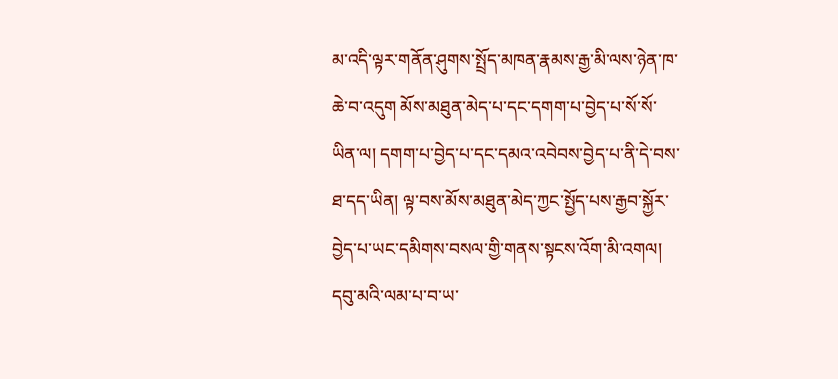མ་འདི་ལྟར་གནོན་ཤུགས་སྤྲོད་མཁན་རྣམས་རྒྱ་མི་ལས་ཉེན་ཁ་ཆེ་བ་འདུག མོས་མཐུན་མེད་པ་དང་དགག་པ་བྱེད་པ་སོ་སོ་ཡིན་ལ། དགག་པ་བྱེད་པ་དང་དམའ་འབེབས་བྱེད་པ་ནི་དེ་བས་ཐ་དད་ཡིན། ལྟ་བས་མོས་མཐུན་མེད་ཀྱང་སྤྱོད་པས་རྒྱབ་སྐྱོར་བྱེད་པ་ཡང་དམིགས་བསལ་གྱི་གནས་སྟངས་འོག་མི་འགལ།
དབུ་མའི་ལམ་པ་བ་ཡ་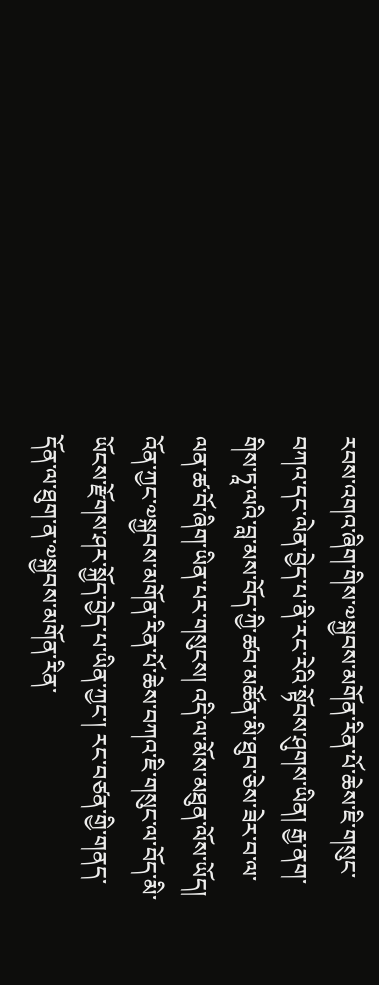རབས་འགའ་ཞིག་གིས་༧སྐྱབས་མགོན་རིན་པོ་ཆེས་ཇི་གསུང་བཀའ་དང་ལེན་བྱེད་པ་ནི་རང་རེའི་སྟོབས་ཤུགས་ཡིན། རྒྱ་ནག་གིས་ཏཱ་ལའི་བླ་མས་བོད་ཀྱི་ཚབ་མཚོན་མི་ཐུབ་ཅེས་ཟེར་བ་ལ་ལན་ཚ་བོ་ཞིག་ཡིན་པར་གསུངས། འདི་ལ་མོས་མཐུན་ལོས་ཡོད། འོན་ཀྱང་༧སྐྱབས་མགོན་རིན་པོ་ཆེས་བཀའ་ཇི་གསུང་ལ་བོད་མི་ཡོངས་རྫོགས་ཤར་སྐྱོད་བྱེད་པ་ཡིན་ཀྱང་། རང་བཙན་གྱི་གནད་དོན་ལ་ཐུག་ན་༧སྐྱབས་མགོན་རིན་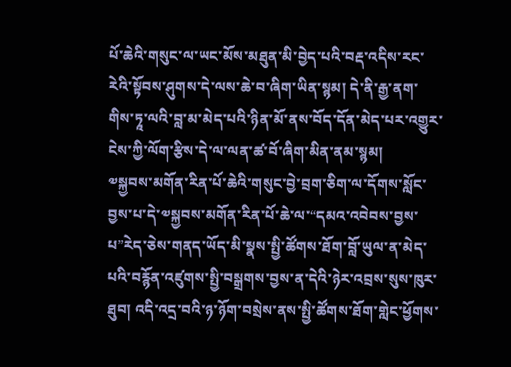པོ་ཆེའི་གསུང་ལ་ཡང་མོས་མཐུན་མི་བྱེད་པའི་བརྡ་འདིས་རང་རེའི་སྟོབས་ཤུགས་དེ་ལས་ཆེ་བ་ཞིག་ཡིན་སྙམ། དེ་ནི་རྒྱ་ནག་གིས་ཏཱ་ལའི་བླ་མ་མེད་པའི་ཉིན་མོ་ནས་བོད་དོན་མེད་པར་འགྱུར་ངེས་ཀྱི་ལོག་རྩིས་དེ་ལ་ལན་ཚ་བོ་ཞིག་མིན་ནམ་སྙམ།
༧སྐྱབས་མགོན་རིན་པོ་ཆེའི་གསུང་བྱེ་བྲག་ཅིག་ལ་དོགས་སློང་བྱས་པ་དེ་༧སྐྱབས་མགོན་རིན་པོ་ཆེ་ལ་“དམའ་འབེབས་བྱས་པ”རེད་ཅེས་གནད་ཡོད་མི་སྣས་སྤྱི་ཚོགས་ཐོག་བློ་ཡུལ་ན་མེད་པའི་བརྙོན་འཛུགས་སྤྱི་བསྒྲགས་བྱས་ན་དེའི་ཉེར་འབྲས་སུས་ཁུར་ཐུབ། འདི་འདྲ་བའི་ཉ་ཉོག་བསྲེས་ནས་སྤྱི་ཚོགས་ཐོག་གླེང་ཕྱོགས་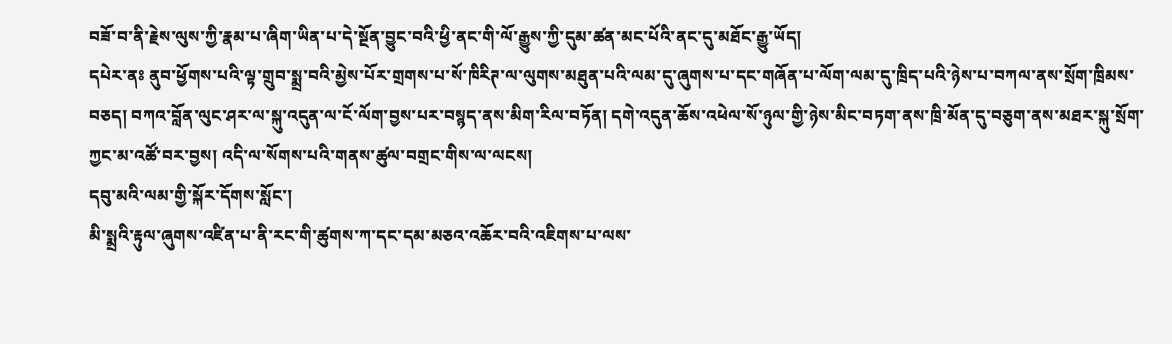བཟོ་བ་ནི་རྗེས་ལུས་ཀྱི་རྣམ་པ་ཞིག་ཡིན་པ་དེ་སྔོན་བྱུང་བའི་ཕྱི་ནང་གི་ལོ་རྒྱུས་ཀྱི་དུམ་ཚན་མང་པོའི་ནང་དུ་མཐོང་རྒྱུ་ཡོད།
དཔེར་ནཿ ནུབ་ཕྱོགས་པའི་ལྟ་གྲུབ་སྨྲ་བའི་མྱེས་པོར་གྲགས་པ་སོ་ཁིརིཊ་ལ་ལུགས་མཐུན་པའི་ལམ་དུ་ཞུགས་པ་དང་གཞོན་པ་ལོག་ལམ་དུ་ཁྲིད་པའི་ཉེས་པ་བཀལ་ནས་སྲོག་ཁྲིམས་བཅད། བཀའ་བློན་ལུང་ཤར་ལ་སྐུ་འདུན་ལ་ངོ་ལོག་བྱས་པར་བསྙད་ནས་མིག་རིལ་བཏོན། དགེ་འདུན་ཆོས་འཕེལ་སོ་ཉུལ་གྱི་ཉེས་མིང་བཏག་ནས་ཁྲི་མོན་དུ་བཅུག་ནས་མཐར་སྐུ་སྲོག་ཀྱང་མ་འཚོ་བར་བྱས། འདི་ལ་སོགས་པའི་གནས་ཚུལ་བགྲང་གིས་ལ་ལངས།
དབུ་མའི་ལམ་གྱི་སྐོར་དོགས་སློང་།
མི་སྨྲའི་རྟུལ་ཞུགས་འཛིན་པ་ནི་རང་གི་ཚུགས་ཀ་དང་དམ་མཅའ་འཆོར་བའི་འཇིགས་པ་ལས་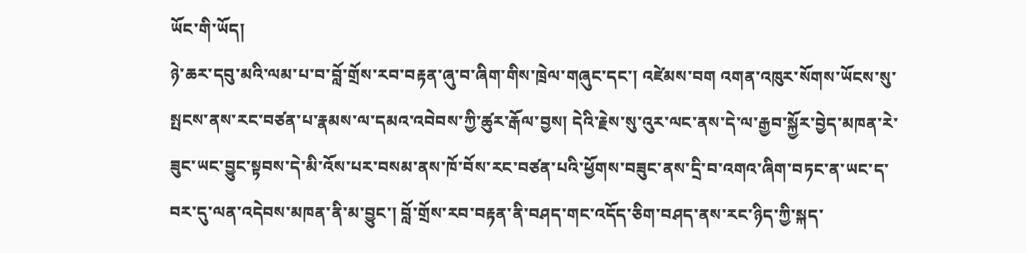ཡོང་གི་ཡོད།
ཉེ་ཆར་དབུ་མའི་ལམ་པ་བ་བློ་གྲོས་རབ་བརྟན་ཞུ་བ་ཞིག་གིས་ཁྲེལ་གཞུང་དང་། འཛེམས་བག འགན་འཁུར་སོགས་ཡོངས་སུ་སྤངས་ནས་རང་བཙན་པ་རྣམས་ལ་དམའ་འབེབས་ཀྱི་ཚུར་རྒོལ་བྱས། དེའི་རྗེས་སུ་འུར་ལང་ནས་དེ་ལ་རྒྱབ་སྐྱོར་བྱེད་མཁན་རེ་ཟུང་ཡང་བྱུང་སྟབས་དེ་མི་འོས་པར་བསམ་ནས་ཁོ་བོས་རང་བཙན་པའི་ཕྱོགས་བཟུང་ནས་དྲི་བ་འགའ་ཞིག་བཏང་ན་ཡང་ད་བར་དུ་ལན་འདེབས་མཁན་ནི་མ་བྱུང་། བློ་གྲོས་རབ་བརྟན་ནི་བཤད་གང་འདོད་ཅིག་བཤད་ནས་རང་ཉིད་ཀྱི་སྐད་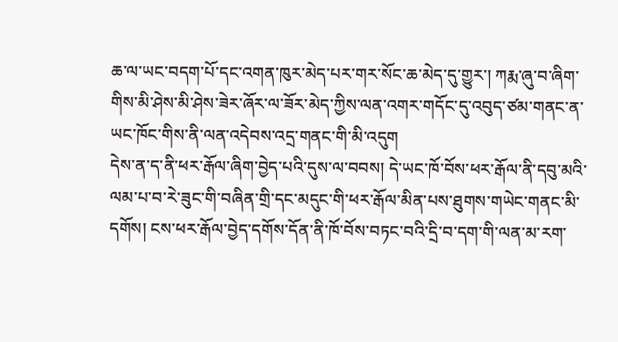ཆ་ལ་ཡང་བདག་པོ་དང་འགན་ཁུར་མེད་པར་གར་སོང་ཆ་མེད་དུ་གྱུར་། ཀརྨ་ཞུ་བ་ཞིག་གིས་མི་ཤེས་མི་ཤེས་ཟེར་ཞོར་ལ་ཟོར་མེད་ཀྱིས་ལན་འགར་གདོང་དུ་འབུད་ཙམ་གནང་ན་ཡང་ཁོང་གིས་ནི་ལན་འདེབས་འདྲ་གནང་གི་མི་འདུག
དེས་ན་ད་ནི་ཕར་རྒོལ་ཞིག་བྱེད་པའི་དུས་ལ་བབས། དེ་ཡང་ཁོ་བོས་ཕར་རྒོལ་ནི་དབུ་མའི་ལམ་པ་བ་རེ་ཟུང་གི་བཞིན་གྲི་དང་མདུང་གི་ཕར་རྒོལ་མིན་པས་ཐུགས་གཡེང་གནང་མི་དགོས། ངས་ཕར་རྒོལ་བྱེད་དགོས་དོན་ནི་ཁོ་བོས་བཏང་བའི་དྲི་བ་དག་གི་ལན་མ་རག་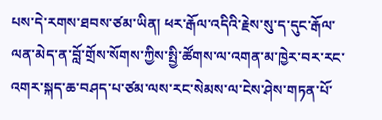པས་དེ་རགས་ཐབས་ཙམ་ཡིན། ཕར་རྒོལ་འདིའི་རྗེས་སུ་ད་དུང་རྒོལ་ལན་མེད་ན་བློ་གྲོས་སོགས་ཀྱིས་སྤྱི་ཚོགས་ལ་འགན་མ་ཁྱེར་བར་རང་འགར་སྐད་ཆ་བཤད་པ་ཙམ་ལས་རང་སེམས་ལ་ངེས་ཤེས་གཏན་པོ་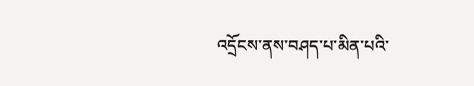འདྲོངས་ནས་བཤད་པ་མིན་པའི་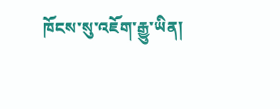ཁོངས་སུ་འཇོག་རྒྱུ་ཡིན།